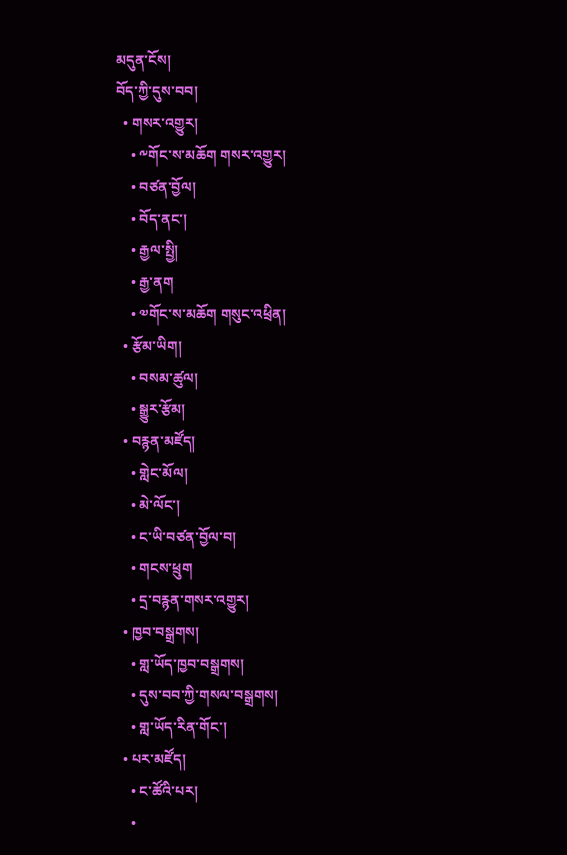མདུན་ངོས།
བོད་ཀྱི་དུས་བབ།
  • གསར་འགྱུར།
    • ༸གོང་ས་མཆོག གསར་འགྱུར།
    • བཙན་བྱོལ།
    • བོད་ནང་།
    • རྒྱལ་སྤྱི།
    • རྒྱ་ནག
    • ༧གོང་ས་མཆོག གསུང་འཕྲིན།
  • རྩོམ་ཡིག།
    • བསམ་ཚུལ།
    • སྒྱུར་རྩོམ།
  • བརྙན་མཛོད།
    • གླེང་མོལ།
    • མེ་ལོང་།
    • ང་ཡི་བཙན་བྱོལ་བ།
    • གངས་ཕྲུག
    • དྲ་བརྙན་གསར་འགྱུར།
  • ཁྱབ་བསྒྲགས།
    • གླ་ཡོད་ཁྱབ་བསྒྲགས།
    • དུས་བབ་ཀྱི་གསལ་བསྒྲགས།
    • གླ་ཡོད་རིན་གོང་།
  • པར་མཛོད།
    • ང་ཚོའི་པར།
    •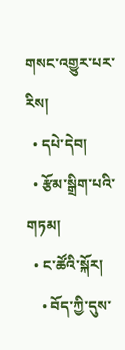གསང་འགྱུར་པར་རིས།
  • དཔེ་དེབ།
  • རྩོམ་སྒྲིག་པའི་གཏམ།
  • ང་ཚོའི་སྐོར།
    • བོད་ཀྱི་དུས་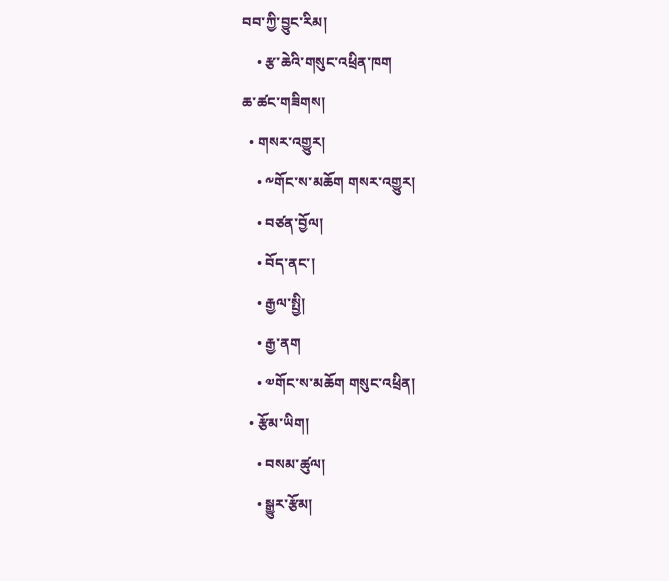བབ་ཀྱི་བྱུང་རིམ།
    • རྩ་ཆེའི་གསུང་འཕྲིན་ཁག
ཆ་ཚང་གཟིགས།
  • གསར་འགྱུར།
    • ༸གོང་ས་མཆོག གསར་འགྱུར།
    • བཙན་བྱོལ།
    • བོད་ནང་།
    • རྒྱལ་སྤྱི།
    • རྒྱ་ནག
    • ༧གོང་ས་མཆོག གསུང་འཕྲིན།
  • རྩོམ་ཡིག།
    • བསམ་ཚུལ།
    • སྒྱུར་རྩོམ།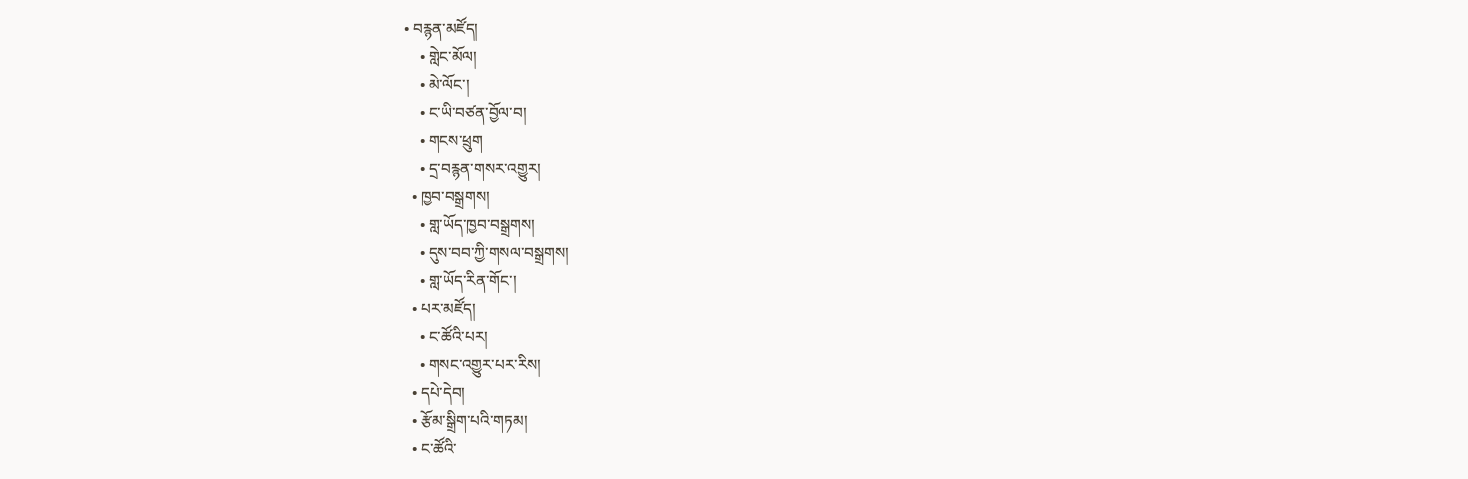• བརྙན་མཛོད།
    • གླེང་མོལ།
    • མེ་ལོང་།
    • ང་ཡི་བཙན་བྱོལ་བ།
    • གངས་ཕྲུག
    • དྲ་བརྙན་གསར་འགྱུར།
  • ཁྱབ་བསྒྲགས།
    • གླ་ཡོད་ཁྱབ་བསྒྲགས།
    • དུས་བབ་ཀྱི་གསལ་བསྒྲགས།
    • གླ་ཡོད་རིན་གོང་།
  • པར་མཛོད།
    • ང་ཚོའི་པར།
    • གསང་འགྱུར་པར་རིས།
  • དཔེ་དེབ།
  • རྩོམ་སྒྲིག་པའི་གཏམ།
  • ང་ཚོའི་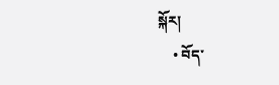སྐོར།
    • བོད་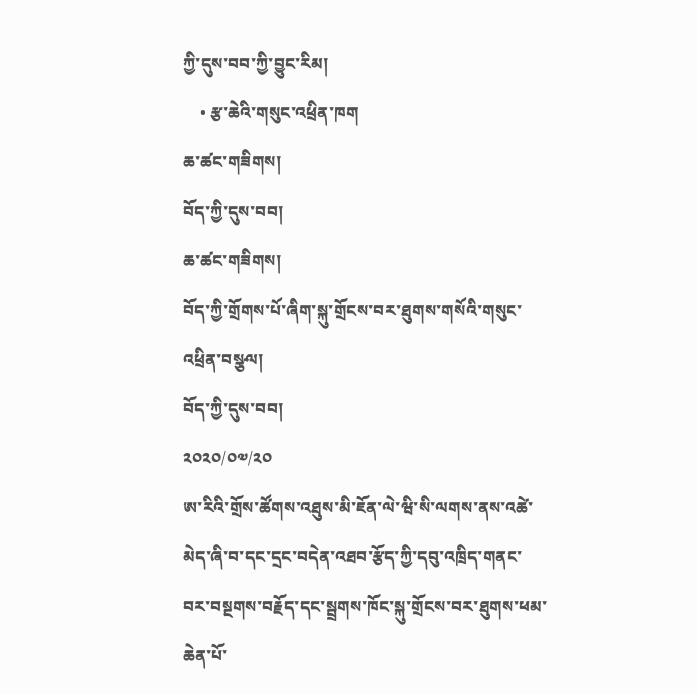ཀྱི་དུས་བབ་ཀྱི་བྱུང་རིམ།
    • རྩ་ཆེའི་གསུང་འཕྲིན་ཁག
ཆ་ཚང་གཟིགས།
བོད་ཀྱི་དུས་བབ།
ཆ་ཚང་གཟིགས།
བོད་ཀྱི་གྲོགས་པོ་ཞིག་སྐུ་གྲོངས་བར་ཐུགས་གསོའི་གསུང་འཕྲིན་བསྩལ།
བོད་ཀྱི་དུས་བབ།
༢༠༢༠/༠༧/༢༠
ཨ་རིའི་གྲོས་ཚོགས་འཐུས་མི་ཇོན་ལེ་ཝི་སི་ལགས་ནས་འཚེ་མེད་ཞི་བ་དང་དྲང་བདེན་འཐབ་རྩོད་ཀྱི་དབུ་འཁྲིད་གནང་བར་བསྔགས་བརྗོད་དང་སྦྲགས་ཁོང་སྐུ་གྲོངས་བར་ཐུགས་ཕམ་ཆེན་པོ་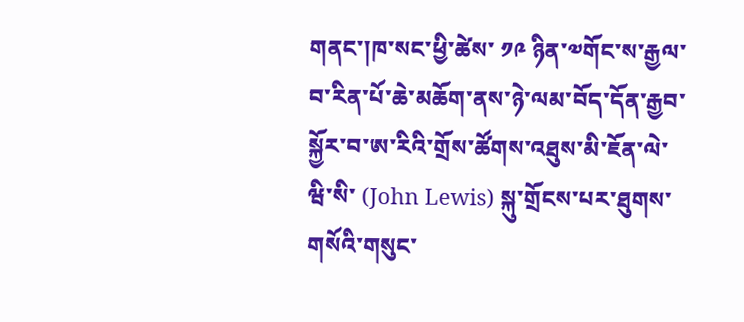གནང་།ཁ་སང་ཕྱི་ཚེས་ ༡༩ ཉིན་༧གོང་ས་རྒྱལ་བ་རིན་པོ་ཆེ་མཆོག་ནས་ཉེ་ལམ་བོད་དོན་རྒྱབ་སྐྱོར་བ་ཨ་རིའི་གྲོས་ཚོགས་འཐུས་མི་ཇོན་ལེ་ཝི་སི་ (John Lewis) སྐུ་གྲོངས་པར་ཐུགས་གསོའི་གསུང་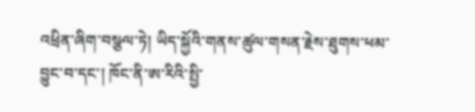འཕྲིན་ཞིག་བསྩལ་ཏེ། ཡིད་སྐྱོའི་གནས་ཚུལ་གསན་རྗེས་ཐུགས་ཕམ་བྱུང་བ་དང་། ཁོང་ནི་ཨ་རིའི་སྤྱི་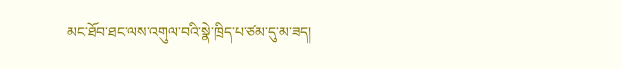མང་ཐོབ་ཐང་ལས་འགུལ་བའི་སྣེ་ཁྲིད་པ་ཙམ་དུ་མ་ཟད།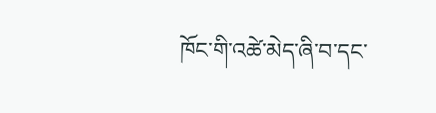ཁོང་གི་འཚེ་མེད་ཞི་བ་དང་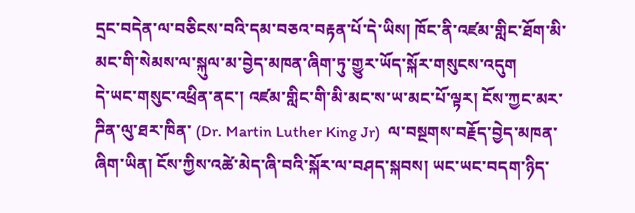དྲང་བདེན་ལ་བཅིངས་བའི་དམ་བཅའ་བརྟན་པོ་དེ་ཡིས། ཁོང་ནི་འཛམ་གླིང་ཐོག་མི་མང་གི་སེམས་ལ་སྐུལ་མ་བྱེད་མཁན་ཞིག་ཏུ་གྱུར་ཡོད་སྐོར་གསུངས་འདུག
དེ་ཡང་གསུང་འཕྲིན་ནང་། འཛམ་གླིང་གི་མི་མང་ས་ཡ་མང་པོ་ལྟར། ངོས་ཀྱང་མར་ཌིན་ལུ་ཐར་ཁིན་ (Dr. Martin Luther King Jr)  ལ་བསྔགས་བརྗོད་བྱེད་མཁན་ཞིག་ཡིན། ངོས་ཀྱིས་འཚེ་མེད་ཞི་བའི་སྐོར་ལ་བཤད་སྐབས། ཡང་ཡང་བདག་ཉིད་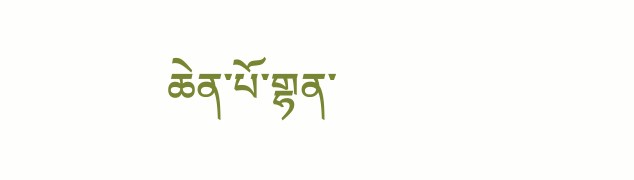ཆེན་པོ་གྷན་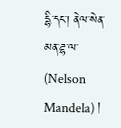དྷི་དང་། ནེལ་སེན་མན་ཌྷ་ལ་ (Nelson Mandela) །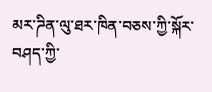མར་ཌིན་ལུ་ཐར་ཁིན་བཅས་ཀྱི་སྐོར་བཤད་ཀྱི་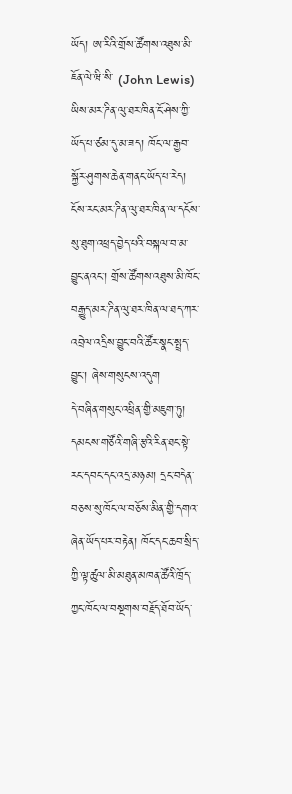ཡོད། ཨ་རིའི་གྲོས་ཚོགས་འཐུས་མི་ཇོན་ལེ་ཝི་སི་ (John Lewis) ཡིས་མར་ཌིན་ལུ་ཐར་ཁིན་ངོ་ཤེས་ཀྱི་ཡོད་པ་ཙམ་དུ་མ་ཟད། ཁོང་ལ་རྒྱབ་སྐྱོར་ཤུགས་ཆེན་གནང་ཡོད་པ་རེད། ངོས་རང་མར་ཌིན་ལུ་ཐར་ཁིན་ལ་དངོས་སུ་ཐུག་འཕྲད་བྱེད་པའི་བསྐལ་བ་མ་བྱུང་ནའང་། གྲོས་ཚོགས་འཐུས་མི་ཁོང་བརྒྱུད་མར་ཌིན་ལུ་ཐར་ཁིན་ལ་ཐད་ཀར་འབྲེལ་འདྲིས་བྱུང་བའི་ཚོར་སྣང་སྤྲད་བྱུང་། ཞེས་གསུངས་འདུག
དེ་བཞིན་གསུང་འཕྲིན་གྱི་མཇུག་ཏུ། དམངས་གཙོའི་གཞི་རྩའི་རིན་ཐང་སྟེ་རང་དབང་དང་འདྲ་མཉམ། དྲང་བདེན་བཅས་སུ་ཁོང་ལ་བཅོས་མིན་གྱི་དགའ་ཞེན་ཡོད་པར་བརྟེན། ཁོང་དང་ཆབ་སྲིད་ཀྱི་ལྟ་ཚུལ་མི་མཐུན་མཁན་ཚོའི་ཁྲོད་ཀྱང་ཁོང་ལ་བསྔགས་བརྗོད་ཐོབ་ཡོད་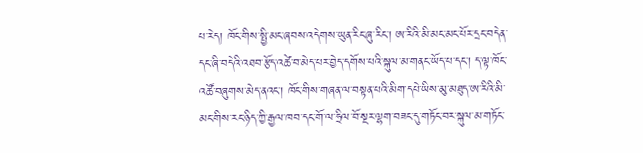པ་རེད། ཁོང་གིས་སྤྱི་མང་ཞབས་འདེགས་ཡུན་རིང་ཞུ་རིང་། ཨ་རིའི་མི་མང་མང་པོར་དྲང་བདེན་དང་ཞི་བདེའི་འཐབ་རྩོད་འཚེ་བ་མེད་པར་བྱེད་དགོས་པའི་སྐུལ་མ་གནང་ཡོད་པ་དང་། ད་ལྟ་ཁོང་འཚོ་བཞུགས་མེད་ནའང་། ཁོང་གིས་གཞན་ལ་བསྟན་པའི་མིག་དཔེ་ཡིས་མུ་མཐུད་ཨ་རིའི་མི་མང་གིས་རང་ཉིད་ཀྱི་རྒྱལ་ཁབ་དང་གོ་ལ་ཧྲིལ་བོ་སྔར་ལྷག་བཟང་དུ་གཏོང་བར་སྐུལ་མ་གཏོང་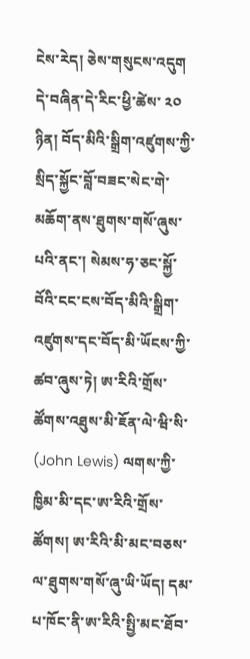ངེས་རེད། ཅེས་གསུངས་འདུག
དེ་བཞིན་དེ་རིང་ཕྱི་ཚེས་ ༢༠ ཉིན། བོད་མིའི་སྒྲིག་འཛུགས་ཀྱི་སྲིད་སྐྱོང་བློ་བཟང་སེང་གེ་མཆོག་ནས་ཐུགས་གསོ་ཞུས་པའི་ནང་། སེམས་ཧ་ཅང་སྐྱོ་བོའི་ངང་ངས་བོད་མིའི་སྒྲིག་འཛུགས་དང་བོད་མི་ཡོངས་ཀྱི་ཚབ་ཞུས་ཏེ། ཨ་རིའི་གྲོས་ཚོགས་འཐུས་མི་ཇོན་ལེ་ཝི་སི་ (John Lewis) ལགས་ཀྱི་ཁྱིམ་མི་དང་ཨ་རིའི་གྲོས་ཚོགས། ཨ་རིའི་མི་མང་བཅས་ལ་ཐུགས་གསོ་ཞུ་ཡི་ཡོད། དམ་པ་ཁོང་ནི་ཨ་རིའི་སྤྱི་མང་ཐོབ་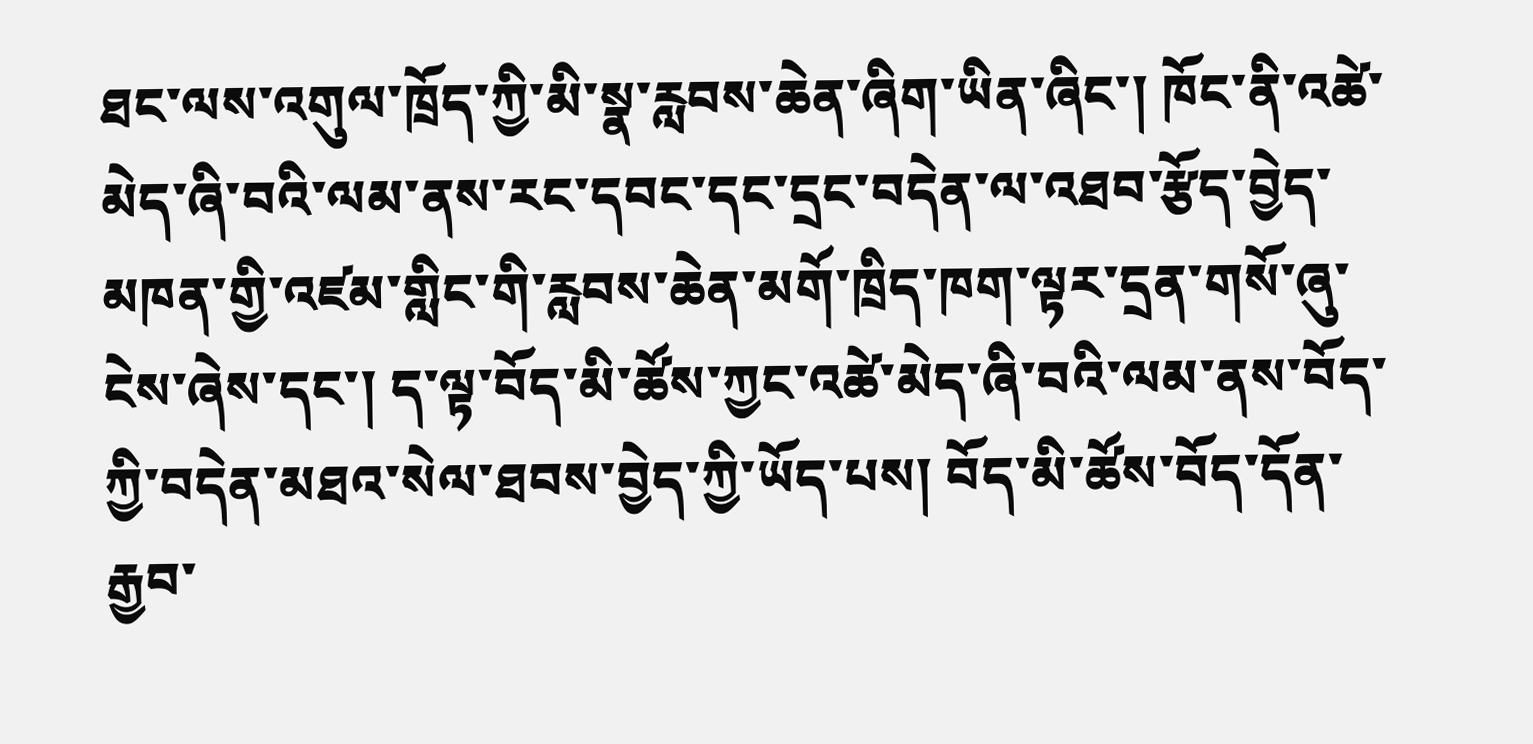ཐང་ལས་འགུལ་ཁྲོད་ཀྱི་མི་སྣ་རླབས་ཆེན་ཞིག་ཡིན་ཞིང་། ཁོང་ནི་འཚེ་མེད་ཞི་བའི་ལམ་ནས་རང་དབང་དང་དྲང་བདེན་ལ་འཐབ་རྩོད་བྱེད་མཁན་གྱི་འཛམ་གླིང་གི་རླབས་ཆེན་མགོ་ཁྲིད་ཁག་ལྟར་དྲན་གསོ་ཞུ་ངེས་ཞེས་དང་། ད་ལྟ་བོད་མི་ཚོས་ཀྱང་འཚེ་མེད་ཞི་བའི་ལམ་ནས་བོད་ཀྱི་བདེན་མཐའ་སེལ་ཐབས་བྱེད་ཀྱི་ཡོད་པས། བོད་མི་ཚོས་བོད་དོན་རྒྱབ་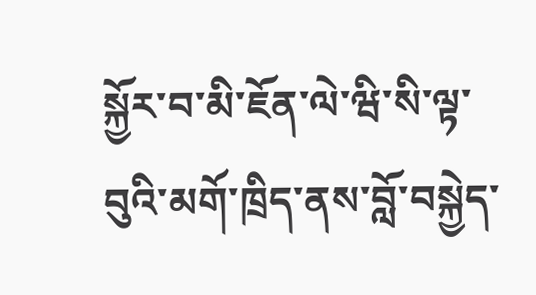སྐྱོར་བ་མི་ཇོན་ལེ་ཝི་སི་ལྟ་བུའི་མགོ་ཁྲིད་ནས་བློ་བསྐྱེད་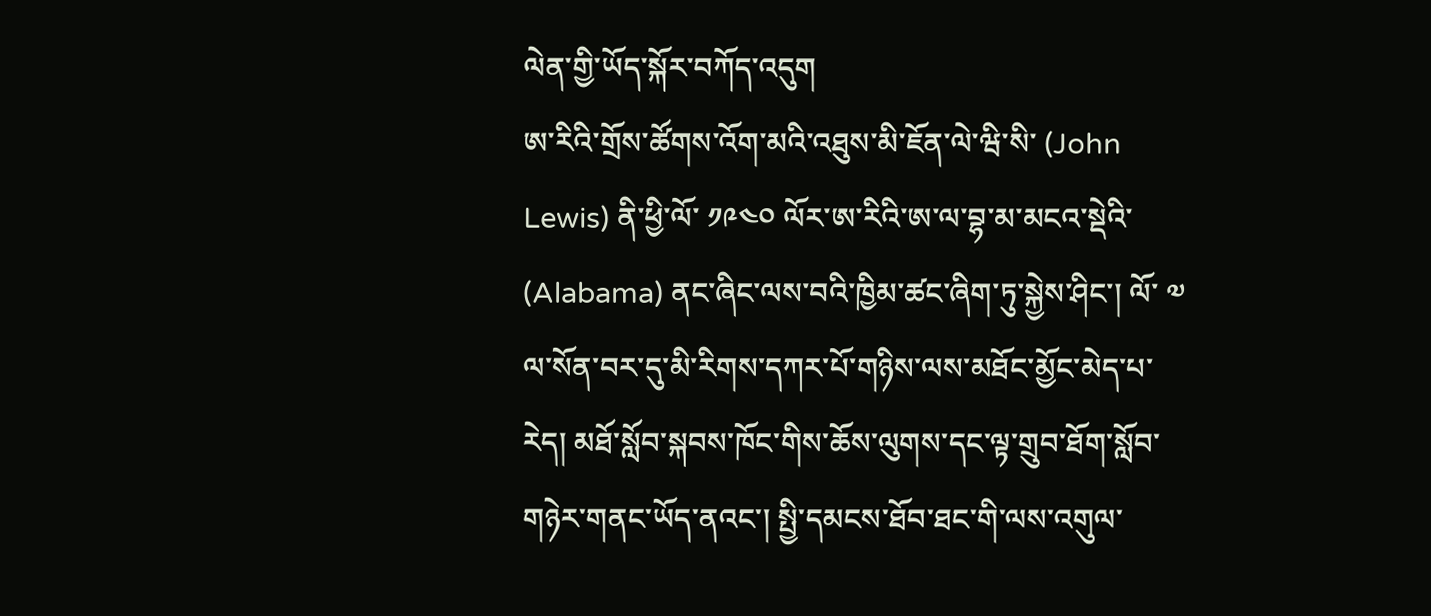ལེན་གྱི་ཡོད་སྐོར་བཀོད་འདུག
ཨ་རིའི་གྲོས་ཚོགས་འོག་མའི་འཐུས་མི་ཇོན་ལེ་ཝི་སི་ (John Lewis) ནི་ཕྱི་ལོ་ ༡༩༤༠ ལོར་ཨ་རིའི་ཨ་ལ་བྷ་མ་མངའ་སྡེའི་ (Alabama) ནང་ཞིང་ལས་བའི་ཁྱིམ་ཚང་ཞིག་ཏུ་སྐྱེས་ཤིང་། ལོ་ ༧ ལ་སོན་བར་དུ་མི་རིགས་དཀར་པོ་གཉིས་ལས་མཐོང་མྱོང་མེད་པ་རེད། མཐོ་སློབ་སྐབས་ཁོང་གིས་ཆོས་ལུགས་དང་ལྟ་གྲུབ་ཐོག་སློབ་གཉེར་གནང་ཡོད་ནའང་། སྤྱི་དམངས་ཐོབ་ཐང་གི་ལས་འགུལ་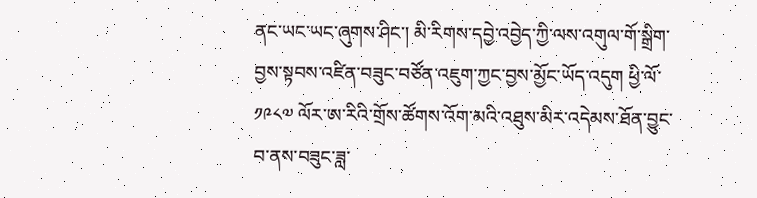ནང་ཡང་ཡང་ཞུགས་ཤིང་། མི་རིགས་དབྱེ་འབྱེད་ཀྱི་ལས་འགུལ་གོ་སྒྲིག་བྱས་སྟབས་འཛིན་བཟུང་བཙོན་འཇུག་ཀྱང་བྱས་མྱོང་ཡོད་འདུག ཕྱི་ལོ་ ༡༩༨༧ ལོར་ཨ་རིའི་གྲོས་ཚོགས་འོག་མའི་འཐུས་མིར་འདེམས་ཐོན་བྱུང་བ་ནས་བཟུང་ཟླ་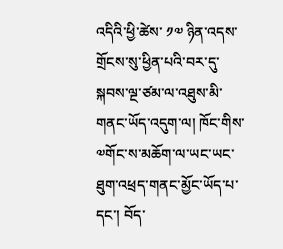འདིའི་ཕྱི་ཚེས་ ༡༧ ཉིན་འདས་གྲོངས་སུ་ཕྱིན་པའི་བར་དུ་སྐབས་ལྔ་ཙམ་ལ་འཐུས་མི་གནང་ཡོད་འདུག་ལ། ཁོང་གིས་༧གོང་ས་མཆོག་ལ་ཡང་ཡང་ཐུག་འཕྲད་གནང་མྱོང་ཡོད་པ་དང་། བོད་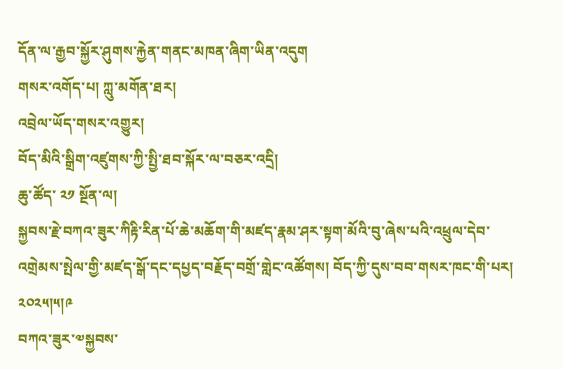དོན་ལ་རྒྱབ་སྐྱོར་ཤུགས་རྐྱེན་གནང་མཁན་ཞིག་ཡིན་འདུག
གསར་འགོད་པ། ཀླུ་མགོན་ཐར།
འབྲེལ་ཡོད་གསར་འགྱུར།
བོད་མིའི་སྒྲིག་འཛུགས་ཀྱི་སྤྱི་ཐབ་སྐོར་ལ་བཅར་འདྲི།
ཆུ་ཚོད་ ༢༡ སྔོན་ལ།
སྐྱབས་རྗེ་བཀའ་ཟུར་ཀིརྟི་རིན་པོ་ཆེ་མཆོག་གི་མཛད་རྣམ་ཤར་སྟག་མོའི་བུ་ཞེས་པའི་འཕྲུལ་དེབ་འགྲེམས་སྤེལ་གྱི་མཛད་སྒོ་དང་དཔྱད་བརྗོད་བགྲོ་གླེང་འཚོགས། བོད་ཀྱི་དུས་བབ་གསར་ཁང་གི་པར། ༢༠༢༥།༥།༩
བཀའ་ཟུར་༧སྐྱབས་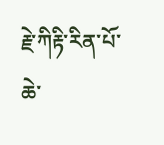རྗེ་ཀིརྟི་རིན་པོ་ཆེ་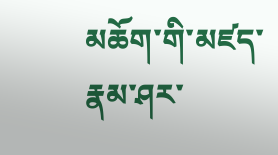མཆོག་གི་མཛད་རྣམ་ཤར་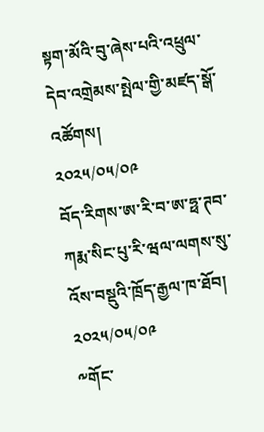སྟག་མོའི་བུ་ཞེས་པའི་འཕྲུལ་དེབ་འགྲེམས་སྤེལ་གྱི་མཛད་སྒོ་འཚོགས།
༢༠༢༥/༠༥/༠༩
བོད་རིགས་ཨ་རི་བ་ཨ་ཧྥ་ཊབ་ཀརྨ་སིང་པུ་རི་ཝལ་ལགས་སུ་འོས་བསྡུའི་ཁྲོད་རྒྱལ་ཁ་ཐོབ།
༢༠༢༥/༠༥/༠༩
༸གོང་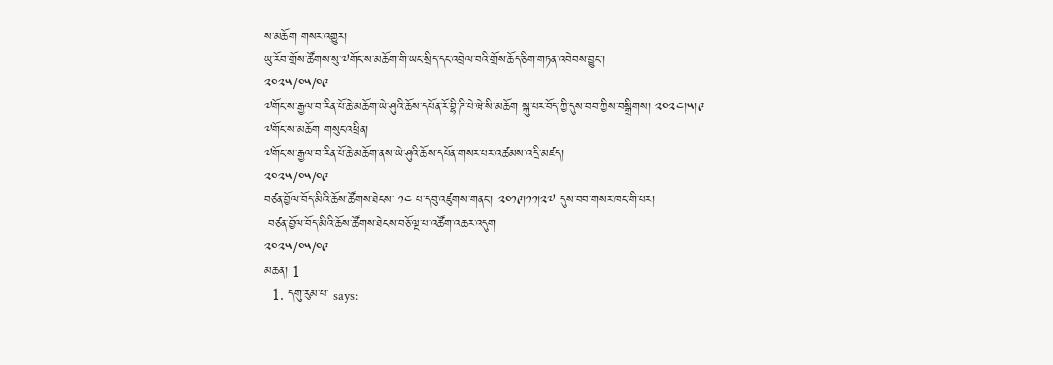ས་མཆོག གསར་འགྱུར།
ཡུ་རོབ་གྲོས་ཚོགས་སུ་༧གོང་ས་མཆོག་གི་ཡང་སྲིད་དང་འབྲེལ་བའི་གྲོས་ཆོད་ཅིག་གཏན་འབེབས་བྱུང་།
༢༠༢༥/༠༥/༠༩
༧གོང་ས་རྒྱལ་བ་རིན་པོ་ཆེ་མཆོག་ཡེ་ཤུའི་ཆོས་དཔོན་རོ་བྷི་ཌི་པེ་ཝེ་སི་མཆོག སྐུ་པར་བོད་ཀྱི་དུས་བབ་ཀྱིས་བསྒྲིགས། ༢༠༢༤།༥།༩
༧གོང་ས་མཆོག གསུང་འཕྲིན།
༧གོང་ས་རྒྱལ་བ་རིན་པོ་ཆེ་མཆོག་ནས་ཡེ་ཤུའི་ཆོས་དཔོན་གསར་པར་འཚམས་འདྲི་མཛད།
༢༠༢༥/༠༥/༠༩
བཙན་བྱོལ་བོད་མིའི་ཆོས་ཚོགས་ཐེངས་ ༡༤ པ་དབུ་འཛུགས་གནང་། ༢༠༡༩།༡༡།༢༧ དུས་བབ་གསར་ཁང་གི་པར།
 བཙན་བྱོལ་བོད་མིའི་ཆོས་ཚོགས་ཐེངས་བཅོ་ལྔ་པ་འཚོག་འཆར་འདུག
༢༠༢༥/༠༥/༠༩
མཆན། 1
  1. དགུ་རུམ་པ་ says: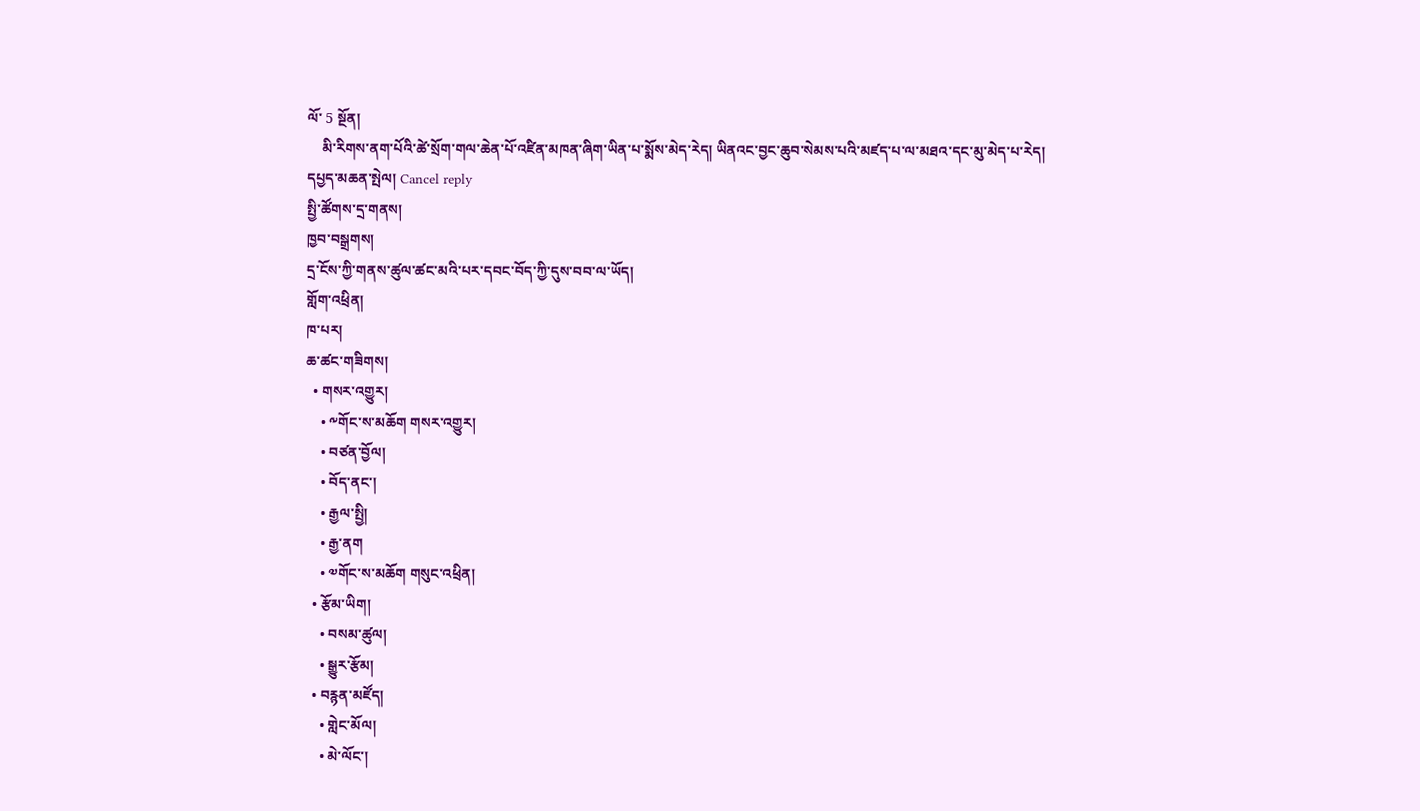ལོ་ 5 སྔོན།
    མི་རིགས་ནག་པོའི་ཚེ་སྲོག་གལ་ཆེན་པོ་འཛིན་མཁན་ཞིག་ཡིན་པ་སྨོས་མེད་རེད། ཡིནའང་བྱང་ཆུབ་སེམས་པའི་མཛད་པ་ལ་མཐའ་དང་མུ་མེད་པ་རེད།
དཔྱད་མཆན་སྤེལ། Cancel reply
སྤྱི་ཚོགས་དྲ་གནས།
ཁྱབ་བསྒྲགས།
དྲ་ངོས་ཀྱི་གནས་ཚུལ་ཚང་མའི་པར་དབང་བོད་ཀྱི་དུས་བབ་ལ་ཡོད།
གློག་འཕྲིན།
ཁ་པར།
ཆ་ཚང་གཟིགས།
  • གསར་འགྱུར།
    • ༸གོང་ས་མཆོག གསར་འགྱུར།
    • བཙན་བྱོལ།
    • བོད་ནང་།
    • རྒྱལ་སྤྱི།
    • རྒྱ་ནག
    • ༧གོང་ས་མཆོག གསུང་འཕྲིན།
  • རྩོམ་ཡིག།
    • བསམ་ཚུལ།
    • སྒྱུར་རྩོམ།
  • བརྙན་མཛོད།
    • གླེང་མོལ།
    • མེ་ལོང་།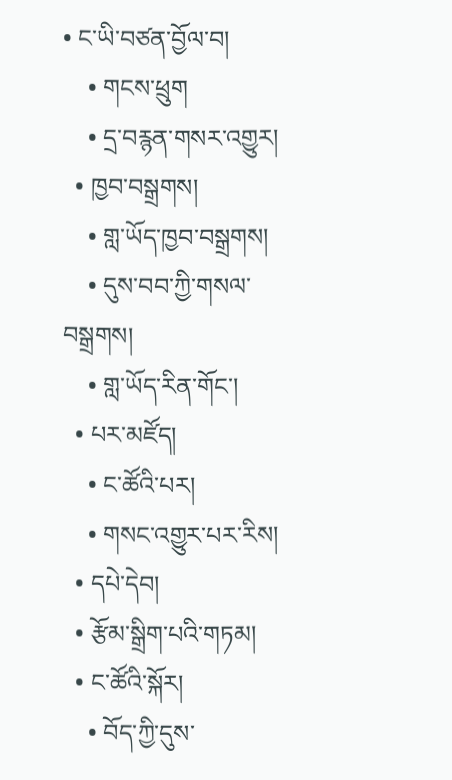• ང་ཡི་བཙན་བྱོལ་བ།
    • གངས་ཕྲུག
    • དྲ་བརྙན་གསར་འགྱུར།
  • ཁྱབ་བསྒྲགས།
    • གླ་ཡོད་ཁྱབ་བསྒྲགས།
    • དུས་བབ་ཀྱི་གསལ་བསྒྲགས།
    • གླ་ཡོད་རིན་གོང་།
  • པར་མཛོད།
    • ང་ཚོའི་པར།
    • གསང་འགྱུར་པར་རིས།
  • དཔེ་དེབ།
  • རྩོམ་སྒྲིག་པའི་གཏམ།
  • ང་ཚོའི་སྐོར།
    • བོད་ཀྱི་དུས་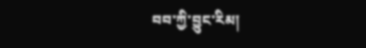བབ་ཀྱི་བྱུང་རིམ།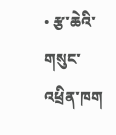• རྩ་ཆེའི་གསུང་འཕྲིན་ཁག